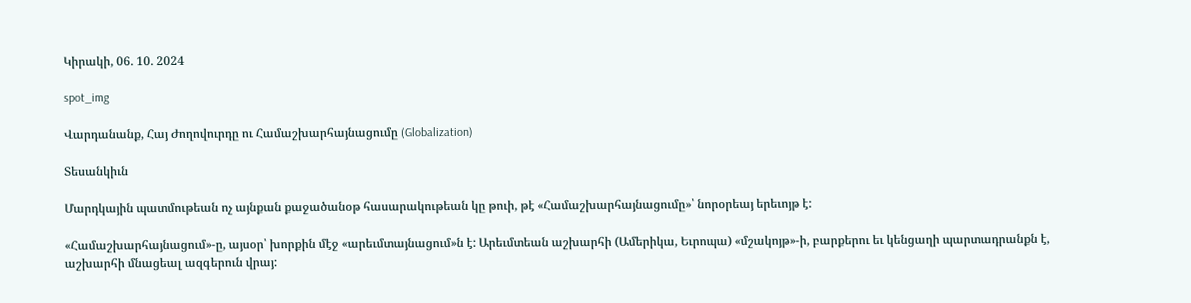Կիրակի, 06. 10. 2024

spot_img

Վարդանանք, Հայ Ժողովուրդը ու Համաշխարհայնացումը (Globalization)

Տեսանկիւն

Մարդկային պատմութեան ոչ այնքան քաջածանօթ հասարակութեան կը թուի, թէ «Համաշխարհայնացումը»՝ նորօրեայ երեւոյթ է:

«Համաշխարհայնացում»-ը, այսօր՝ խորքին մէջ «արեւմտայնացում»ն է: Արեւմտեան աշխարհի (Ամերիկա, Եւրոպա) «մշակոյթ»-ի, բարքերու եւ կենցաղի պարտադրանքն է, աշխարհի մնացեալ ազգերուն վրայ: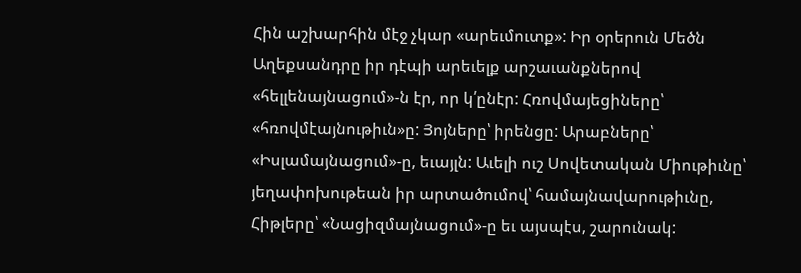Հին աշխարհին մէջ չկար «արեւմուտք»: Իր օրերուն Մեծն Աղեքսանդրը իր դէպի արեւելք արշաւանքներով «հելլենայնացում»-ն էր, որ կ՛ընէր: Հռովմայեցիները՝ «հռովմէայնութիւն»ը: Յոյները՝ իրենցը: Արաբները՝ «Իսլամայնացում»-ը, եւայլն: Աւելի ուշ Սովետական Միութիւնը՝ յեղափոխութեան իր արտածումով՝ համայնավարութիւնը, Հիթլերը՝ «Նացիզմայնացում»-ը եւ այսպէս, շարունակ: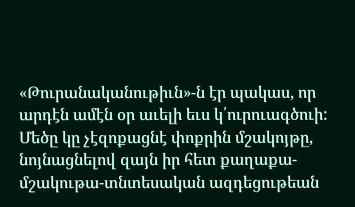«Թուրանականութիւն»-ն էր պակաս, որ արդէն ամէն օր աւելի եւս կ՛ուրուագծուի: Մեծը կը չէզոքացնէ փոքրին մշակոյթը, նոյնացնելով զայն իր հետ քաղաքա-մշակութա-տնտեսական ազդեցութեան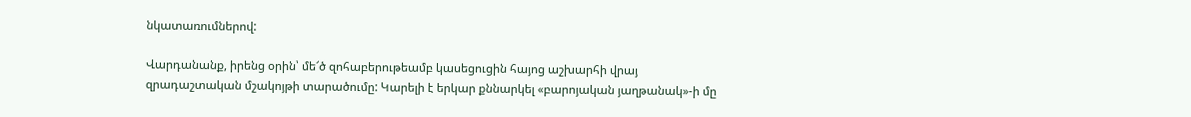նկատառումներով:

Վարդանանք, իրենց օրին՝ մե՜ծ զոհաբերութեամբ կասեցուցին հայոց աշխարհի վրայ զրադաշտական մշակոյթի տարածումը: Կարելի է երկար քննարկել «բարոյական յաղթանակ»-ի մը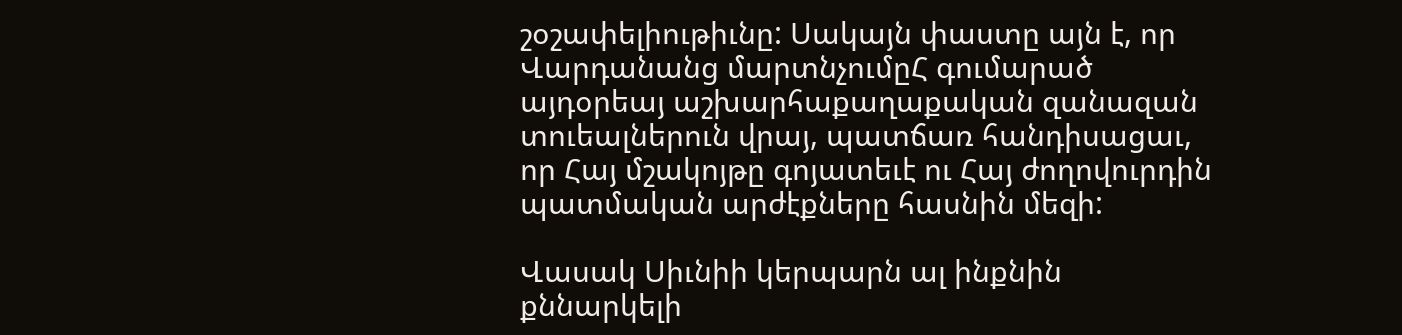շօշափելիութիւնը: Սակայն փաստը այն է, որ Վարդանանց մարտնչումըՀ գումարած այդօրեայ աշխարհաքաղաքական զանազան տուեալներուն վրայ, պատճառ հանդիսացաւ, որ Հայ մշակոյթը գոյատեւէ ու Հայ ժողովուրդին պատմական արժէքները հասնին մեզի:

Վասակ Սիւնիի կերպարն ալ ինքնին քննարկելի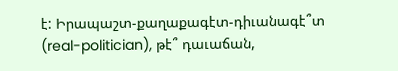է: Իրապաշտ-քաղաքագէտ-դիւանագէ՞տ (real-politician), թէ՞ դաւաճան,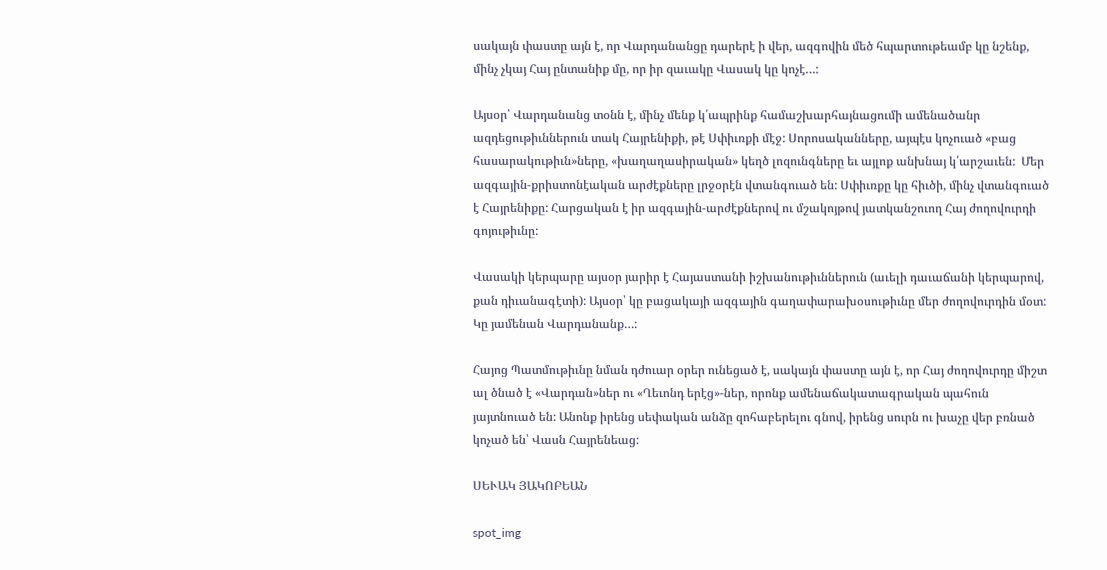սակայն փաստը այն է, որ Վարդանանցը դարերէ ի վեր, ազգովին մեծ հպարտութեամբ կը նշենք, մինչ չկայ Հայ ընտանիք մը, որ իր զաւակը Վասակ կը կոչէ…:

Այսօր՝ Վարդանանց տօնն է, մինչ մենք կ՛ապրինք համաշխարհայնացումի ամենածանր ազդեցութիւններուն տակ Հայրենիքի, թէ Սփիւռքի մէջ: Սորոսականները, այպէս կոչուած «բաց հասարակութիւն»ները, «խաղաղասիրական» կեղծ լոզունգները եւ այլոք անխնայ կ՛արշաւեն:  Մեր ազգային-քրիստոնէական արժէքները լրջօրէն վտանգուած են: Սփիւռքը կը հիւծի, մինչ վտանգուած է Հայրենիքը: Հարցական է իր ազգային-արժէքներով ու մշակոյթով յատկանշուող Հայ ժողովուրդի գոյութիւնը:

Վասակի կերպարը այսօր յարիր է Հայաստանի իշխանութիւններուն (աւելի դաւաճանի կերպարով, քան դիւանագէտի): Այսօր՝ կը բացակայի ազգային գաղափարախօսութիւնը մեր ժողովուրդին մօտ: Կը յամենան Վարդանանք…:

Հայոց Պատմութիւնը նման դժուար օրեր ունեցած է, սակայն փաստը այն է, որ Հայ ժողովուրդը միշտ ալ ծնած է «Վարդան»ներ ու «Ղեւոնդ երէց»-ներ, որոնք ամենաճակատագրական պահուն յայտնուած են: Անոնք իրենց սեփական անձը զոհաբերելու գնով, իրենց սուրն ու խաչը վեր բռնած կոչած են՝ Վասն Հայրենեաց:

ՍԵՒԱԿ ՅԱԿՈԲԵԱՆ

spot_img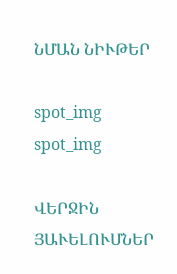ՆՄԱՆ ՆԻՒԹԵՐ

spot_img
spot_img

ՎԵՐՋԻՆ ՅԱՒԵԼՈՒՄՆԵՐ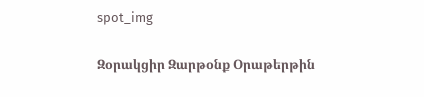spot_img

Զօրակցիր Զարթօնք Օրաթերթին